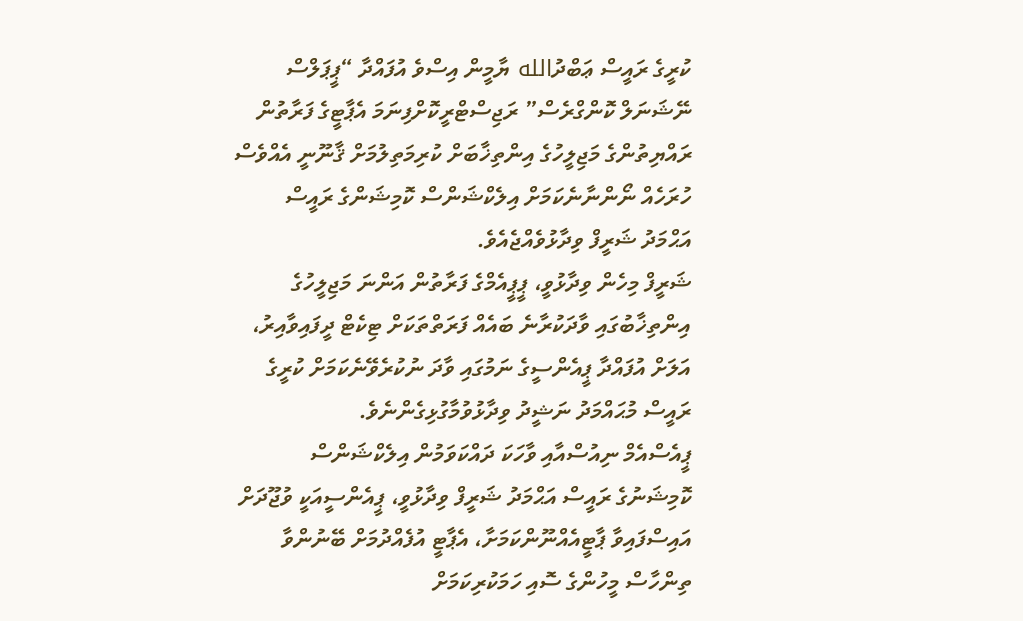ކުރީގެ ރައީސް ޢަބްދުالله ޔާމީން އިސްވެ އުފައްދާ “ޕީޕަލްސް ނޭޝަނަލް ކޮންގްރެސް” ރަޖިސްޓްރީކޮށްފިނަމަ އެޕާޓީގެ ފަރާތުން ރައްޔިތުންގެ މަޖިލީހުގެ އިންތިޚާބަށް ކުރިމަތިލުމަށް ޤާނޫނީ އެއްވެސް ހުރަހެއް ނޯންނާނެކަމަށް އިލެކްޝަންސް ކޮމިޝަންގެ ރައީސް އަޙްމަދު ޝަރީފް ވިދާޅުވެއްޖެއެވެ.
ޝަރީފް މިހެން ވިދާޅުވީ، ޕީޕީއެމްގެ ފަރާތުން އަންނަ މަޖިލީހުގެ އިންތިޚާބުގައި ވާދަކުރާނެ ބައެއް ފަރަތްތަކަށް ޓިކެޓް ދީފައިވާއިރު، އަލަށް އުފައްދާ ޕީއެންސީގެ ނަމުގައި ވާދަ ނުކުރެވޭނެކަމަށް ކުރީގެ ރައީސް މުޙައްމަދު ނަޝީދު ވިދާޅުވުމާގުޅިގެންނެވެ.
ޕީއެސްއެމް ނިއުސްއާއި ވާހަކަ ދައްކަވަމުން އިލެކްޝަންސް ކޮމިޝަނުގެ ރައީސް އަޙްމަދު ޝަރީފް ވިދާޅުވީ، ޕީއެންސީއަކީ ވުޖޫދަށް އައިސްފައިވާ ޕާޓީއެއްނޫންކަމަށާ، އެޕާޓީ އުފެއްދުމަށް ބޭނުންވާ ތިންހާސް މީހުންގެ ސޮއި ހަމަކުރިކަމަށް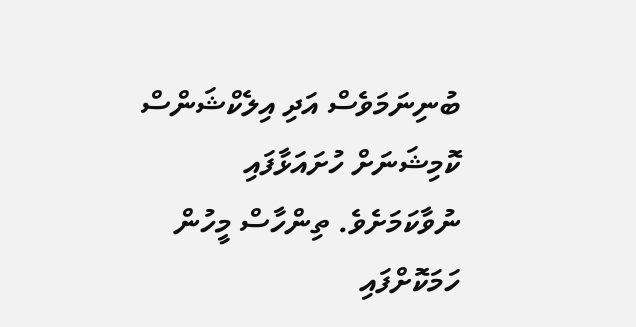ބުނިނަމަވެސް އަދި އިލެކްޝަންސް ކޮމިޝަނަށް ހުށައަޅާފައި ނުވާކަމަށެވެ. ތިންހާސް މީހުން ހަމަކޮށްފައި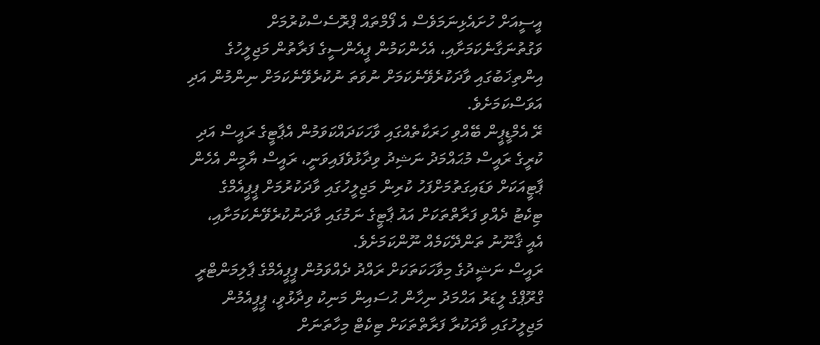އީސީއަށް ހުށައެޅިނަމަވެސް އެ ފޯމްތައް ޕްރޮސެސްކުރުމަށް ވަގުތުނަގާނެކަމަށާއި، އެހެންކަމުން ޕީއެންސީގެ ފަރާތުން މަޖިލީހުގެ އިންތިޚަބުގައި ވާދަކުރެވޭނެކަމަށް ނުވަތަ ނުކުރެވޭނެކަމަށް ނިންމުން އަދި އަވަސްކަމަށެވެ.
ރޭ އެމްޑީޕީން ބޭއްވި ހަރަކާތެއްގައި ވާހަކަދައްކަވަމުން އެޕާޓީގެ ރައީސް އަދި ކުރީގެ ރައީސް މުޙައްމަދު ނަޝިދު ވިދާޅުވެފައިވަނީ، ރައީސް ޔާމީން އެހެން ޕާޓީއަކަށް ވަޑައިގަތުމަށްފަހު ކުރިން މަޖިލީހުގައި ވާދަކުރުމަށް ޕީޕީއެމްގެ ޓިކެޓު ދެއްވި ފަރާތްތަކަށް އައު ޕާޓީގެ ނަމުގައި ވާދަނުކުރެވޭނެކަމަށާއި، އެއީ ޤާނޫނު ތަންދޭކަމެއް ނޫންކަމަށެވެ.
ރައީސް ނަޝީދުގެ މިވާހަކަތަކަށް ރައްދު ދެއްވަމުން ޕީޕީއެމްގެ ޕާލިމަންޓްރީ ގްރޫޕްގެ ލީޑަރު އަޙްމަދު ނިހާން ޙުސައިން މަނިކު ވިދާޅުވީ، ޕީޕީއެމުން މަޖިލީހުގައި ވާދަކުރާ ފަރާތްތަކަށް ޓިކެޓް މިހާތަނަށް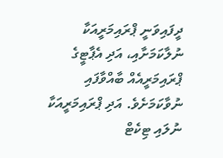ދީފައިވަނީ ޕްރައިމަރީއަކާ ނުލާކަމަށާއި، އަދި އެޕާޓީގެ ޕްރައިމަރީއެއް ބާއްވާފައި ނުވާކަމަށެވެ. އަދި ޕްރައިމަރީއަކާ ނުލައި ޓިކެޓް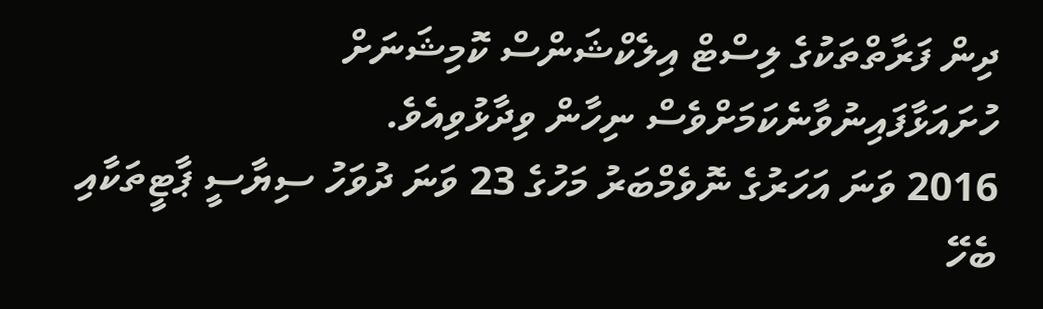ދިން ފަރާތްތަކުގެ ލިސްޓް އިލެކްޝަންސް ކޮމިޝަނަށް ހުށައަޅާފައިނުވާނެކަމަށްވެސް ނިހާން ވިދާޅުވިއެވެ.
2016 ވަނަ އަހަރުގެ ނޮވެމްބަރު މަހުގެ 23 ވަނަ ދުވަހު ސިޔާސީ ޕާޓީތަކާއި ބެހޭ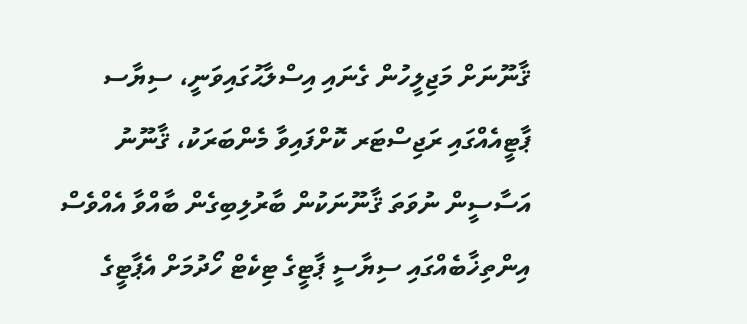ޤާނޫނަށް މަޖިލީހުން ގެނައި އިސްލާޙުގައިވަނީ، ސިޔާސ ޕާޓީއެއްގައި ރަޖިސްޓަރ ކޮށްފައިވާ މެންބަރަކު، ޤާނޫނު އަސާސީން ނުވަތަ ޤާނޫނަކުން ބާރުލިބިގެން ބާއްވާ އެއްވެސް އިންތިޚާބެއްގައި ސިޔާސީ ޕާޓީގެ ޓިކެޓް ހޯދުމަށް އެޕާޓީގެ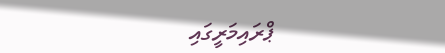ޕްރައިމަރީގައި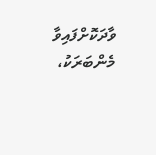ވާދަކޮށްފައިވާ މެންބަރަކު،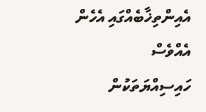އެއިންތިޚާބެއްގައި އެހެން އެއްވެސް ހައިސިއްޔަތަކުން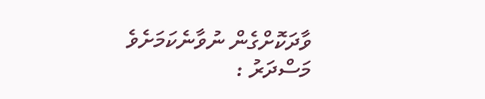ވާދަކޮށްގެން ނުވާނެކަމަށެވެ
މަސްދަރު :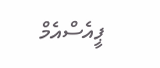ޕީއެސްއެމް